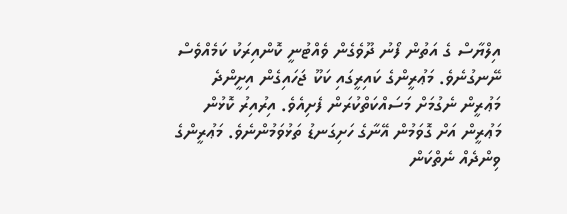އިލްޔާސް ގެ އަތުން ފޯނު ދޫވެގެން ވެއްޓުނީ ކޮންއިރަކު ކަމެއްވެސް ނޭނގުނެވެ. މަޢުރީންގެ ކައިރީގައި ކަކޫ ޖަހައިގެން އިށީންދެ މަޢުރީން ނެގުމަށް މަސައްކަތްކުރަން ފެށިއެވެ. އިރުއިރު ކޮޅުން މަޢުރީން އަށް ގޮވަމުން އޭނާގެ ހަށިގަނޑު ތަޅުވަމުންނެވެ. މަޢުރީންގެ ވިންދެއް ނެތްކަން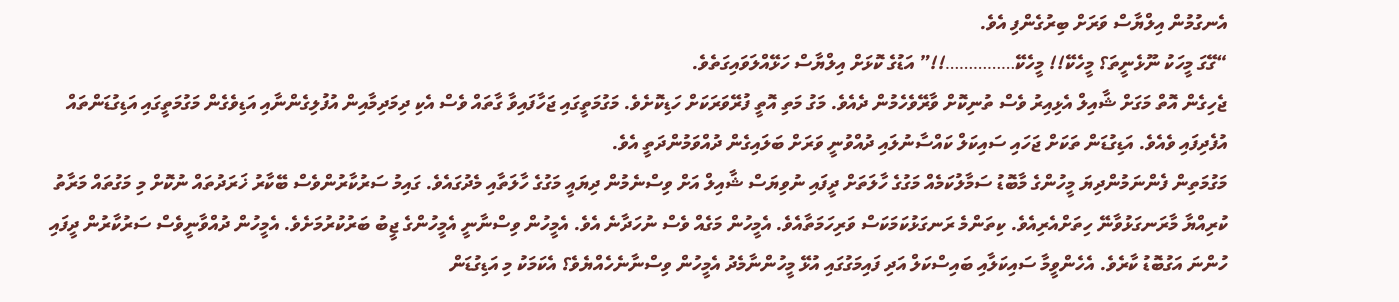އެނގުމުން އިލްޔާސް ވަރަށް ބިރުގެންފި އެވެ.
“ގޭގަ މީހަކު ނޫޅެނީތަ؟ މީހެކޭ!! މީހެކޭ……………!!” އަޑުގެ ކޮޅަށް އިލްޔާސް ހަޅޭއްލަވައިގަތެވެ.
ޖެހިގެން އޮތް މަގަށް ޝާއިލް އެޅިއިރު ވެސް ތުނިކޮށް ވާރޭވެހެމުން ދެއެވެ. މަގު މަތި އޮތީ ފުރޭވަރަކަށް ހަޑިކޮށެވެ. މަގުމަތީގައި ޖަހާފައިވާ ގާތައް ވެސް އެކި ދިމަދިމާއިން އުފުލިގެންނާއި އަޑިވެގެން މަގުމަތީގައި އަޑިގުޑަންތައް އުފެދިފައި ވެއެވެ. އަޑިގުޑަން ތަކަށް ޖަހައި ސައިކަލް ކައްސާނުލައި ދުއްވުނީ ވަރަށް ބަލައިގެން ދުއްވަމުންދަތީ އެވެ.
މަގުމަތިން ފެންނަމުންދިޔަ މީހުންގެ މާބޮޑު ސަމާލުކަމެއް މަގުގެ ހާލަތަށް ދީފައި ނުވިޔަސް ޝާއިލް އަށް ވިސްނެމުން ދިޔައީ މަގުގެ ހާލަތާއި މެދުގައެވެ. ގައިމު ސަރުކާރުންވެސް ބޭކާރު ޚަރަދުތައް ނުކޮށް މި މަގުތައް މަރާތު ކުރިއްޔާ މާރަނގަޅުވާނޭ ހިތަށްއެރިއެވެ. ކިތަންމެ ރަނގަޅުކަމަކަސް ވަރިހަމަތާއެވެ. އެމީހުން މަގެއް ވެސް ނުހަދާނެ އެވެ. އެމީހުން ވިސްނާނީ އެމީހުންގެ ޖީބު ބަރުކުރުމަށެވެ. އެމީހުން ދުއްވާނީވެސް ސަރުކާރުން ދީފައި ހުންނަ އަގުބޮޑު ކާރެވެ. އެހެންވީމާ ސައިކަލާއި ބައިސްކަލް އަދި ފައިމަގުގައި އުޅޭ މީހުންނާމެދު އެމީހުން ވިސްނާނެހެއްޔެވެ؟ އެކަމަކު މި އަޑިގުޑަން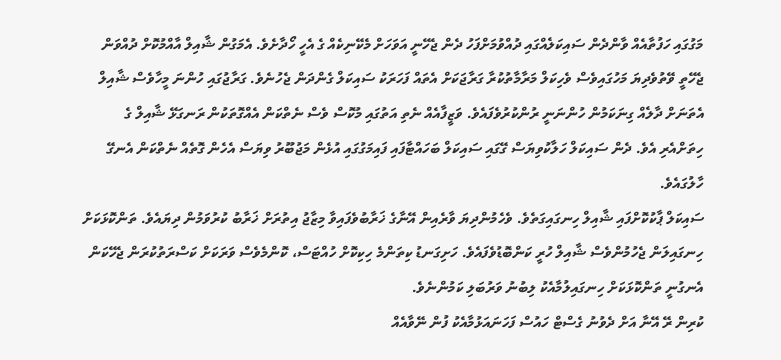މަގުގައި ހަފުތާއެއް ވާންދެން ސައިކަލެއްގައި ދުއްވުމަށްފަހު ދެން ޖެހޭނީ އަވަހަށް މެކޭނިކެއް ގެ އެހީ ހޯދާށެވެ. އެމަގުން ޝާއިލް އާއްމުކޮށް ދުއްވަން ޖެހޭތީ ވޭތުވެދިޔަ މަހުގައިވެސް ވެހިކަލް މަރާމާތުކުރާ ގަރާޖަކަށް އެތައް ފަހަރަކު ސައިކަލް ގެންދަން ޖެހުނެވެ. ގަރާޖުގައި ހުންނަ މީހާވެސް ޝާއިލް އެތަނަށް ދާލެއް ގިނަކަމުން ހުންނަނީ ރުންކުރުވެފައެވެ. ވަޒީފާއެއް ނެތި އަތުގައި މުކޮސް ވެސް ނެތްކަން އެއްގޮތަކުން ރަނގަޅޭ ޝާއިލް ގެ ހިތަށްއެރި އެވެ. ދެން ސައިކަލް ހަލާކުވިޔަސް ގޭގައި ސައިކަލް ބަހައްޓާފައި ފައިމަގުގައި އުޅެން މަޖުބޫރު ވިޔަސް އެހެން ގޮތެއް ނެތްކަން އެނގޭ ހާލުގައެވެ.
ސައިކަލް ޕާކުކޮށްފައި ޝާއިލް ހިނގައިގަތެވެ. ވެހެމުންދިޔަ ވާރެއިން އޭނާގެ ޚަރާބުވެފައިވާ މިޒާޖު އިތުރަށް ޚަރާބު ކުރުވަމުން ދިޔައެވެ. ތަންކޮޅަކަށް ހިނގައިލަން ޖެހުމުންވެސް ޝާއިލް ހުރީ ކަންބޮޑުވެފައެވެ. ހަށިގަނޑު ކިތަންމެ ހިކިކޮށް ހުއްޓަސް، ކޮންމެވެސް ވަރަކަށް ކަސްރަތުކުރަން ޖެހޭކަން އެނގުނީ ތަންކޮޅަކަށް ހިނގައިލުމާއެކު ލިބުނު ވަރުބަލި ކަމުންނެވެ.
ކުރިން ރޭ އޭނާ އަށް ދެވުނު ގެސްޓް ހައުސް ފަހަނައަޅުމާއެކު ފުން ނޭވާއެއް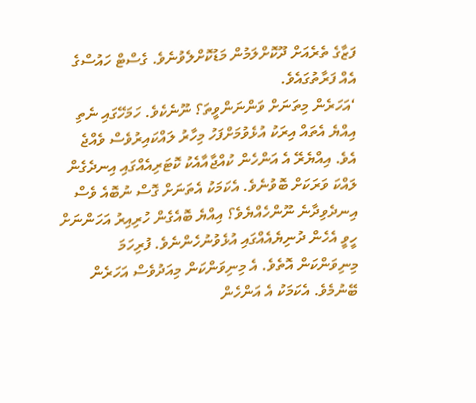ފަޒާގެ ތެރެއަށް ދޫކޮށްލަމުން މަޑުކޮށްލެވުނެވެ. ގެސްޓް ހައުސްގެ އެއް ފަރާތުގައެވެ.
‘އަހަރެން މިތަނަށް ވަންނަންވީތަ؟ ނޫނެކެވެ. ހަމަހޭގައި ނެތި އިއްޔެ އެތައް އިރަކު އުޅެވުމަށްފަހު މިހާރު ލައްކައިރުވެސް ވެއްޖެ އެވެ. އިއްޔެރޭ އެ އަންހެން ކުއްޖާއާއެކު ކޮޓަރިއެއްގައި އިނދެގެން ލައްކަ ވަރަކަށް ބޮވުނެވެ. އެކަމަކު އެތަނަށް ގޮސް ނުބޮއެ ވެސް އިނދެވިދާނެ ނޫންހެއްޔެވެ؟ އިއްޔެ ބޮއެގެން ހުރިއިރު އަހަންނަށް ހީވީ އެހެން ދުނިޔެއެއްގައި އުޅެވުނުހެންނެވެ. ފުރިހަމަ މިނިވަންކަން އޮތެވެ. އެ މިނިވަންކަން މިއަދުވެސް އަހަރެން ބޭނުމެވެ. އެކަމަކު އެ އަންހެން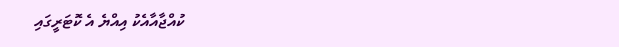ކުއްޖާއާއެކު އިއްޔެ އެ ކޮޓަރީގައި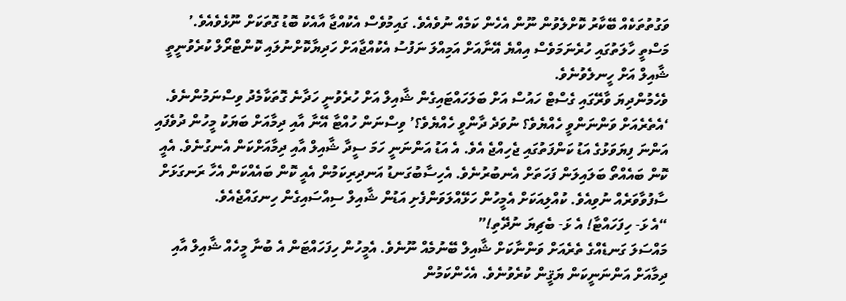ވަގުތުތަކެއް ބޭކާރު ކޮށްލެވުން ނޫން އެހެން ކަމެއް ނުވެއެވެ. ގައިމުވެސް އެކުއްޖާ އާއެކު ބޮޑު ގޮތަކަށް ނޫޅެވެއެވެ.’
މަސްތީ ހާލަތުގައި ހުރެނަމަވެސް އިއްޔެ އޭނާއަށް އަމިއްލަ ނަފުސު އެކުއްޖާއަށް ހަދިޔާކޮށްނުލައި ކޮންޓްރޯލް ކުރެވުނީތީ ޝާއިލް އަށް ހީނލެވުނެވެ.
ވެހެމުންދިޔަ ވާރޭގައި ގެސްޓް ހައުސް އަށް ބަލަހައްޓައިގެން ޝާއިލް އަށް ހުރެވުނީ ހަދާނެ ގޮތަކާމެދު ވިސްނަމުންނެވެ.
‘އެތެރެއަށް ވަންނަންވީ ހެއްޔެވެ؟ ނުވަދެ ދާންވީ ހެއްޔެވެ؟’ ވިސްނަން ހުއްޓާ އޭނާ އާއި ދިމާއަށް ބަޔަކު މީހުން ދުވެފައި އަންނަ ފިޔަވަޅުގެ އަޑު ކަންފަތުގައި ޖެހިއްޖެ އެވެ. އެ އަޑު އަންނަނީ ހަމަ ސީދާ ޝާއިލް އާއި ދިމާއަށްކަން އެނގުނެވެ. އެއީ ކޮން ބައެއްތޯ ބަލައިލަން ފަހަތަށް އެނބުރުނެވެ. އެހިސާބުގަނޑު އަނދިރިކަމުން އެއީ ކޮން ބައެއްކަން އެހާ ރަނގަޅަށް ސާފުވާވަރެއް ނުވިއެވެ. ކުއްލިއަކަށް އެމީހުން ހަޅޭއްލަވަންފެށި އަޑުން ޝާއިލް ސިއްސައިގެން ހިނގައްޖެއެވެ.
“އެ ޅަ- ހިފަހައްޓާ! އެ ޅަ- ބެޗިޔަ ނުދޭތި!”
މައްސަލަ ގަނޑެއްގެ ތެރެއަށް ވަންނާކަށް ޝާއިލް ބޭނުމެއް ނޫނެވެ. އެމީހުން ހިފަހައްޓަން އެ ބުނާ މީހެއް ޝާއިލް އާއި ދިމާއަށް އަންނަނީކަން ޔަޤީން ކުރެވުނެވެ. އެހެންކަމުން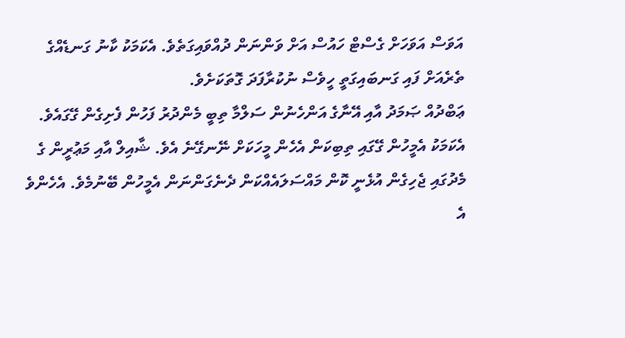އަވަސް އަވަހަށް ގެސްޓް ހައުސް އަށް ވަންނަން ދުއްވައިގަތެވެ. އެކަމަކު ކާނު ގަނޑެއްގެ ތެރެއަށް ފައި ގަނބައިގަތީ ހީވެސް ނުކުރާފަދަ ގޮތަކަށެވެ.
ޢަބްދުއް ޞަމަދު އާއި އޭނާގެ އަންހެނުން ސަލްމާ ތިބީ މެންދުރު ފަހުން ފެށިގެން ގޭގައެވެ. އެކަމަކު އެމީހުން ގޭގައި ތިބިކަން އެހެން މީހަކަށް ނޭނގޭނެ އެވެ. ޝާއިލް އާއި މަޢުރީން ގެ މެދުގައި ޖެހިގެން އުޅެނީ ކޮން މައްސަލައެއްކަން ދެނެގަންނަން އެމީހުން ބޭނުމެވެ. އެހެންވެ އެ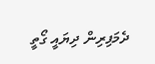ދެމަފިރިން ދިޔައީ ގޯތީ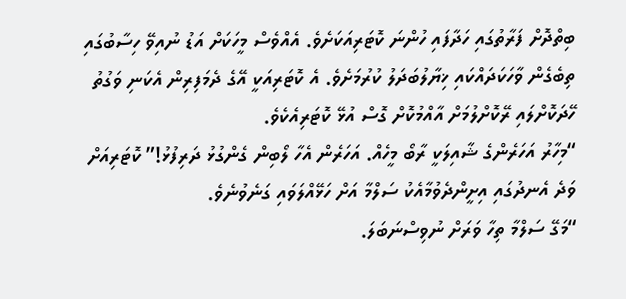ބިތްދޮށް ފަރާތުގައި ހަދާފައި ހުންނަ ކޮޓަރިއަކަށެވެ. އެއްވެސް މީހަކަށް އަޑު ނުއިވޭ ހިސާބުގައި ތިބެގެން ވާހަކަދައްކައި ޚިޔާލުބަދަލު ކުރުމަށެވެ. އެ ކޮޓަރިއަކީ އޭގެ ދެމަފިރިން އެކަނި ވަގުތު ހޭދަކޮށްލައި ރޭކޮށްލުމަށް އާއްމުކޮށް ގޮސް އުޅޭ ކޮޓަރިއެކެވެ.
“މިހާރު އަހަރެންގެ ޝާއިލަކީ ރާބޯ މީހެއް. އަހަރެން އެހާ ލޯބިން ގެންގުޅު ދަރިފުޅު!” ކޮޓަރިއަށް ވަދެ އެނދުގައި އިށީންދެވުމާއެކު ސަލްމާ އަށް ހަޅޭއްލަވައި ގަނެވުނެވެ.
“މަގޭ ސަލްމާ ތިހާ ވަރަށް ނުވިސްނަބަލަ.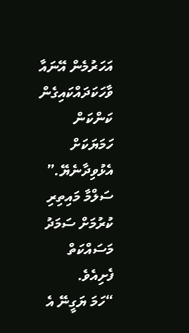އަހަރުމެން އޭނައާ ވާހަކަދައްކައިގެން ކަންކަން ހަމަޔަކަށް އެޅުވިދާނެޔޭ.” ސަލްމާ މައިތިރި ކުރުމަށް ސަމަދު މަސައްކަތް ފެށިއެވެ.
“ހަމަ ޔަގީނޭ އެ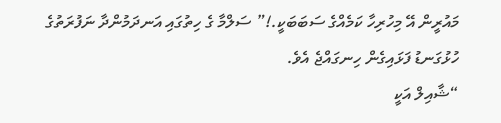މައުރީން އޭ މިހުރިހާ ކަމެއްގެ ސަބަބަކީ.!” ސަލްމާ ގެ ހިތުގައި އަނދަމުންދާ ނަފުރަތުގެ ހުޅުގަނޑު ފަޅައިގެން ހިނގައްޖެ އެވެ.
“ޝާއިލް އަކީ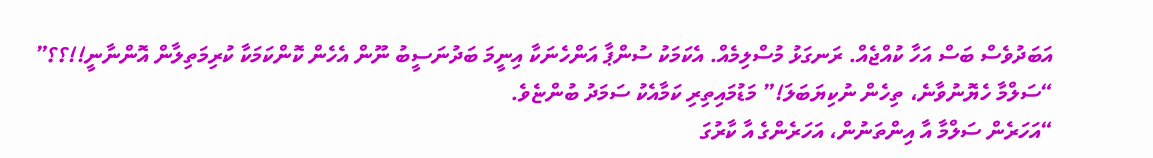އަބަދުވެސް ބަސް އަހާ ކުއްޖެއް. ރަނގަޅު މުސްލިމެއް. އެކަމަކު ސުންޕާ އަންހެނަކާ އިނީމަ ބަދުނަސީބު ނޫން އެހެން ކޮންކަމަކާ ކުރިމަތިލާން އޮންނާނީ!!؟؟”
“ސަލްމާ ހެޔޮނުވާނެ، ތިހެން ނުކިޔަބަލަ!” މަޑުމައިތިރި ކަމާއެކު ސަމަދު ބުންޏެވެ.
“އަހަރެން ސަލްމާ އާ އިންތަނުން، އަހަރެންގެ އާ ކާރުގަ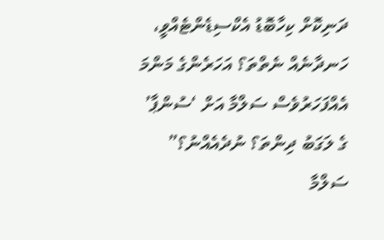ދަނިކޮށް ކިހާބޮޑު އެކްސިޑެންޓެއްވީ، ހަނދާނެއް ނެތްތަ؟ އަހަރެންގެ މަންމަ އެއްފަހަރުވެސް ސަލްމާ އަށް ‘ސުންޕާ’ ގެ ލަގަބު ދިންތަ؟ ނުދެއެއްނު؟”
ސަލްމާ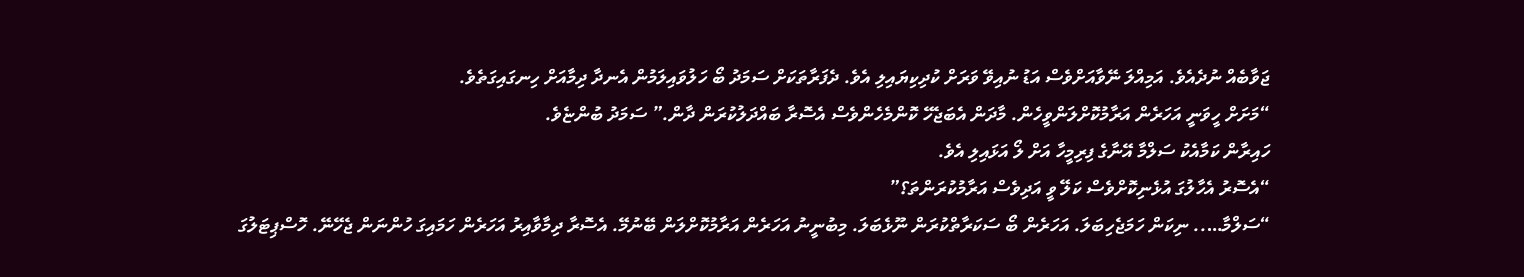ޖަވާބެއް ނުދެއެވެ. އަމިއްލަ ނޭވާއަށްވެސް އަޑު ނުއިވޭ ވަރަށް ކުދިކިޔައިލި އެވެ. ދެފަރާތަކަށް ސަމަދު ބޯ ހަލުވައިލަމުން އެނދާ ދިމާއަށް ހިނގައިގަތެވެ.
“މަށަށް ހީވަނީ އަހަރެން އަރާމުކޮށްލަންވީހެން. މާދަން އެބަޖެހޭ ކޮންމެހެންވެސް އެސޮރާ ބައްދަލުކުރަން ދާން.” ސަމަދު ބުންޏެވެ.
ހައިރާން ކަމާއެކު ސަލްމާ އޭނާގެ ފިރިމީހާ އަށް ލޯ އަޅައިލި އެވެ.
“އެސޮރު އެހާލުގަ އުޅެނިކޮށްވެސް ކަލޭ ވީ އަދިވެސް އަރާމުކުރަންތަ؟”
“ސަލްމާ….. ނިކަން ހަމަޖެހިބަލަ. އަހަރެން ބޯ ސަކަރާތްކުރަން ނޫޅެބަލަ. މިބުނީނު އަހަރެން އަރާމުކޮށްލަން ބޭނުމޭ. އެސޮރާ ދިމާވާއިރު އަހަރެން ހަމައިގަ ހުންނަން ޖެހޭނޭ. ހޮސްޕިޓަލުގަ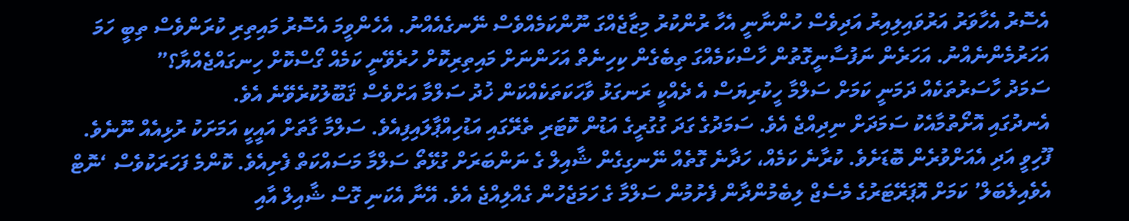އެސޮރު އެހާވަރު އަރުވައިލިއިރު އަދިވެސް ހުންނާނީ އެހާ ރުންކުރު މިޒާޖެއްގަ ނޫންކަމެއްވެސް ނޭނގެއެއްނު. އެހެންވީމަ އެސޮރު މައިތިރި ކުރަންވެސް ތިބީ ހަމަ އަހަރުމެންނެއްނު. އަހަރެން ނަފުސާނީގޮތުން ހާސްކަމެއްގަ ތިބެގެން ކިހިނެތް އަހަންނަށް މައިތިރިކޮށް ހުރެވޭނީ ކަމެއް ގޯސްކޮށް ހިނގައްޖެއްޔާ؟”
ސަމަދު ހާސަރުތަކެއް ދަމަނީ ކަމަށް ސަލްމާ ހީކުރިޔަސް އެ ދެއްކީ ރަނގަޅު ވާހަކަތަކެއްކަން ޚުދު ސަލްމާ އަށްވެސް ޤަބޫލުކުރެވޭނެ އެވެ.
އެނދުގައި އޮށޯތުމާއެކު ސަމަދަށް ނިދިއްޖެ އެވެ. ސަމަދުގެ ގަދަ ގުގުރީގެ އަޑުން ކޮޓަރި ތެރޭގައި އަޑުހިއްޕާލައިފިއެވެ. ސަލްމާ ގާތަށް އައީކީ އަމަށަކު ރުޅިއެއް ނޫނެވެ. ފޫހިވީ އަދި އެއަށްވުރެން ބޮޑަށެވެ. ކުރާނެ ކަމެއް، ހަދާނެ ގޮތެއް ނޭނގިގެން ޝާއިލް ގެ ނަންބަރަށް ގުޅޭތޯ ސަލްމާ މަސައްކަތް ފެށިއެވެ. ކޮންމެ ފަހަރަކުވެސް ‘ނޮޓް އެވެއިލެބަލް’ ކަމަށް އޮޕަރޭޓަރުގެ މެސެޖް ލިބެމުންދާން ފެށުމުން ސަލްމާ ގެ ހަމަޖެހުން ގެއްލިއްޖެ އެވެ. އޭނާ އެކަނި ގޮސް ޝާއިލް އާއި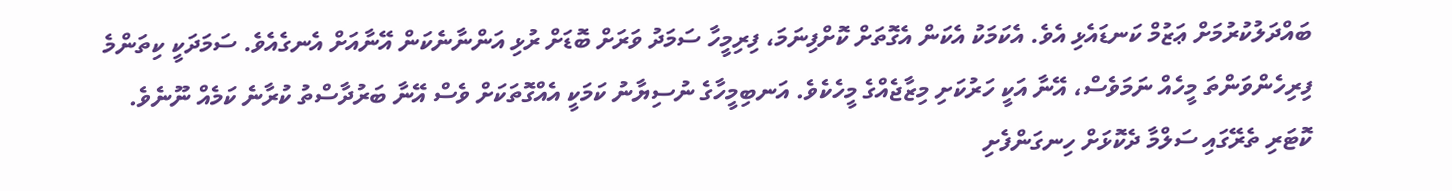ބައްދަލުކުރުމަށް ޢަޒުމް ކަނޑައެޅި އެވެ. އެކަމަކު އެކަން އެގޮތަށް ކޮށްފިނަމަ، ފިރިމީހާ ސަމަދު ވަރަށް ބޮޑަށް ރުޅި އަންނާނެކަން އޭނާއަށް އެނގެއެވެ. ސަމަދަކީ ކިތަންމެ ފިރިހެންވަންތަ މީހެއް ނަމަވެސް، އޭނާ އަކީ ހަރުކަށި މިޒާޖެއްގެ މީހެކެވެ. އަނބިމީހާގެ ނުސިޔާނު ކަމަކީ އެއްގޮތަކަށް ވެސް އޭނާ ބަރުދާސްތު ކުރާނެ ކަމެއް ނޫނެވެ. ކޮޓަރި ތެރޭގައި ސަލްމާ ދެކޮޅަށް ހިނގަންފެށި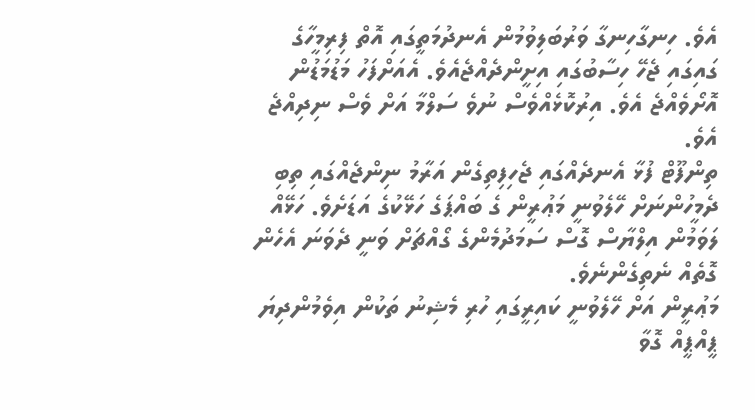އެވެ. ހިނގާހިނގާ ވަރުބަލިވުމުން އެނދުމަތީގައި އޮތް ފިރިމީހާގެ ގައިގައި ޖެހޭ ހިސާބުގައި އިށީންދެއްޖެއެވެ. އެއަށްފަހު މަޑުމަޑުން އޮށޯވެއްޖެ އެވެ. އިރުކޮޅެއްވެސް ނުވެ ސަލްމާ އަށް ވެސް ނިދިއްޖެ އެވެ.
ތިންފޫޓް ފުޅާ އެނދެއްގައި ޖެހިފިތިގެން އަރާމު ނިންޖެއްގައި ތިބި ދެމީހުންނަށް ހޭލެވުނީ މަޢުރީން ގެ ބައްޕަގެ ހަޅޭކުގެ އަޑަށެވެ. ހަޅޭއް ލަވަމުން އިލްޔާސް ގޮސް ސަމަދުމެންގެ ގޯއްޗަށް ވަނީ ދެވަނަ އެހެން ގޮތެއް ނެތިގެންނެވެ.
މަޢުރީން އަށް ހޭލެވުނީ ކައިރީގައި ހުރި މެޝިނު ތަކުން އިވެމުންދިޔަ ޕީއްޕީއް ގޮވާ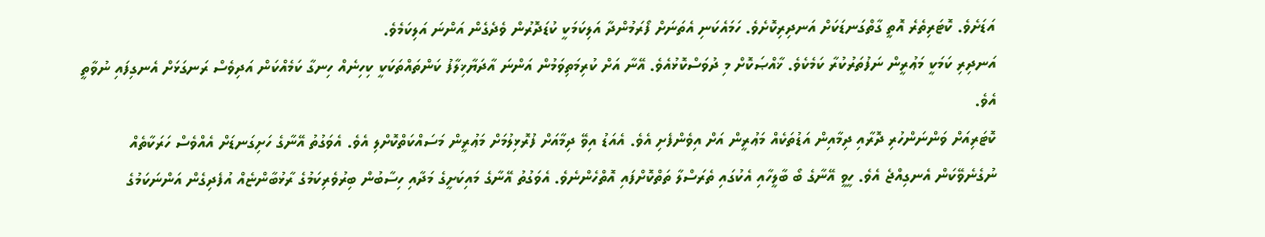އަޑަށެވެ. ކޮޓަރިތެރެ އޮތީ ގާތްގަނޑަކަށް އަނދިރިކޮށެވެ. ހަމައެކަނި އެތަނަށް ފޯރަމުންދާ އަލިކަމަކީ ކުޑަދޮރުން ވެދެގެން އަންނަ އަލިކަމެވެ.
އަނދިރި ކަމަކީ މަޢުރީން ނަފުތަރުކުރާ ކަމެކެވެ. ޚާއްޞަކޮށް މި ދުވަސްކޮޅުއެވެ. އޭނާ އަށް ކުރިމަތިވަމުން އަންނަ އާދަޔާޚިލާފު ކަންތައްތަކަކީ ކިހިނެއް ހިނގާ ކަމެއްކަން އަދިވެސް ރަނގަޅަށް އެނގިފައި ނުވާތީ އެވެ.
ކޮޓަރިއަށް ވަންނަންހުރި ދޮރާއި ދިމާއިން އަޑުތަކެއް މަޢުރީން އަށް އިވެންފެށި އެވެ. އެއަޑު އިވޭ ދިމާއަށް ފުރޮޅިލުމަށް މަޢުރީން މަސައްކަތްކޮށްލި އެވެ. އެވަގުތު އޭނާގެ ހަށިގަނޑަށް އެއްވެސް ހަރަކާތެއް ނުގެނެވޭކަން އެނގިއްޖެ އެވެ. ހީވީ އޭނާގެ ބޯ ބާލީހާއި އެކުގައި ތެރަސްލާ ތަތްކޮށްފައި އޮތްހެންނެވެ. އެވަގުތު އޭނާގެ މައިކަށީގެ މަދާއި ހިސާބުން ބިރުވެރިކަމުގެ ރާޅުބާންޏެއް އުފެދިގެން އަންނަކަމުގެ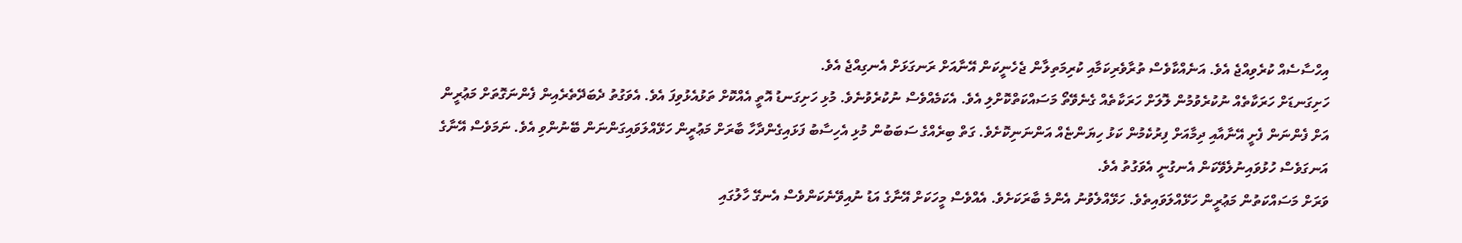އިހްސާސެއް ކުރެވިއްޖެ އެވެ. އަނެއްކާވެސް ތުރާވެރިކަމާއި ކުރިމަތިލާން ޖެހެނީކަން އޭނާއަށް ރަނގަޅަށް އެނގިއްޖެ އެވެ.
ހަށިގަނޑަށް ހަރަކާތެއް ނުކުރެވުމުން ލޮލަށް ހަރަކާތެއް ގެނެވޭތޯ މަސައްކަތްކޮށްލި އެވެ. އެކަމެއްވެސް ނުކުރެވުނެވެ. މުޅި ހަށިގަނޑު އޮތީ އެއްކޮށް ތަޅުއެޅުވިފަ އެވެ. އެވަގުތު ދެބަދޭތެރެއިން ފެންނަގޮތަށް މަޢުރީން އަށް ފެންނަން ފެށީ އޭނާއާއި ދިމާއަށް ފިރުކެމުން ކަޅު ހިޔަންޏެއް އަންނަނިކޮށެވެ. ގަތް ބިރެއްގެ ސަބަބުން މުޅި އެހިސާބު ފަޅައިގެންދާހާ ބާރަށް މަޢުރީން ހަޅޭއްލަވައިގަންނަން ބޭނުންވި އެވެ. ނަމަވެސް އޭނާގެ އަނގަވެސް ހުޅުވައިނުލެވޭކަން އެނގުނީ އެވަގުތު އެވެ.
ވަރަށް މަސައްކަތުން މަޢުރީން ހަޅޭއްލަވައިތެވެ. ހަޅޭއްލެވުނު އެންމެ ބާރަކަށެވެ. އެއްވެސް މީހަކަށް އޭނާގެ އަޑު ނުއިވޭނެކަންވެސް އެނގޭ ހާލުގައި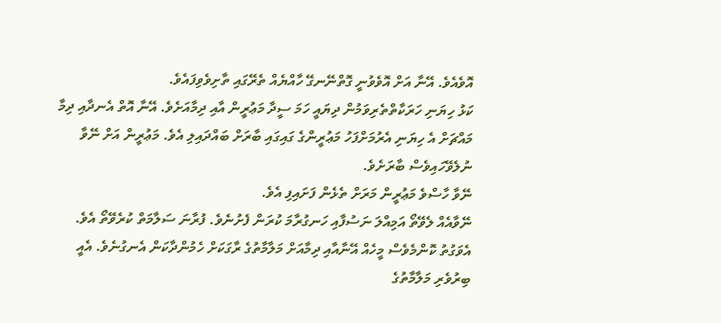އޮވެއެވެ. އޭނާ އަށް އޮވެވުނީ ގޮތްނޭނގޭ ހާއްޔެއް ތެރޭގައި ތާށިވެވިފައެވެ.
ކަޅު ހިޔަނި ހަރަކާތްތެރިވަމުން ދިޔައީ ހަމަ ސީދާ މަޢުރީން އާއި ދިމާއަށެވެ. އޭނާ އޮތް އެނދާއި ދިމާ މައްޗަށް އެ ހިޔަނި އެރުމަށްފަހު މަޢުރީންގެ ގައިގައި ބާރަށް ބައްދައިލި އެވެ. މަޢުރީން އަށް ނޭވާ ނުލެވޭހައިވެސް ބާރަށެވެ.
ނޭވާ ހާސްވެ މަޢުރީން މަރަށް ތެޅެން ފަށައިފި އެވެ.
ނޭވާއެއް ލެވޭތޯ އަމިއްލަ ނަސުފާއި ހަނގުރާމަ ކުރަން ފެށުނެވެ. ފުރާނަ ސަލާމަތް ކުރެވޭތޯ އެވެ. އެވަގުތު ކޮންމެވެސް މީހެއް އޭނާއާއި ދިމާއަށް މަލާމާތުގެ ރާގަކަށް ހެމުންދާކަން އެނގުނެވެ. އެއީ ބިރުވެރި މަލާމާތުގެ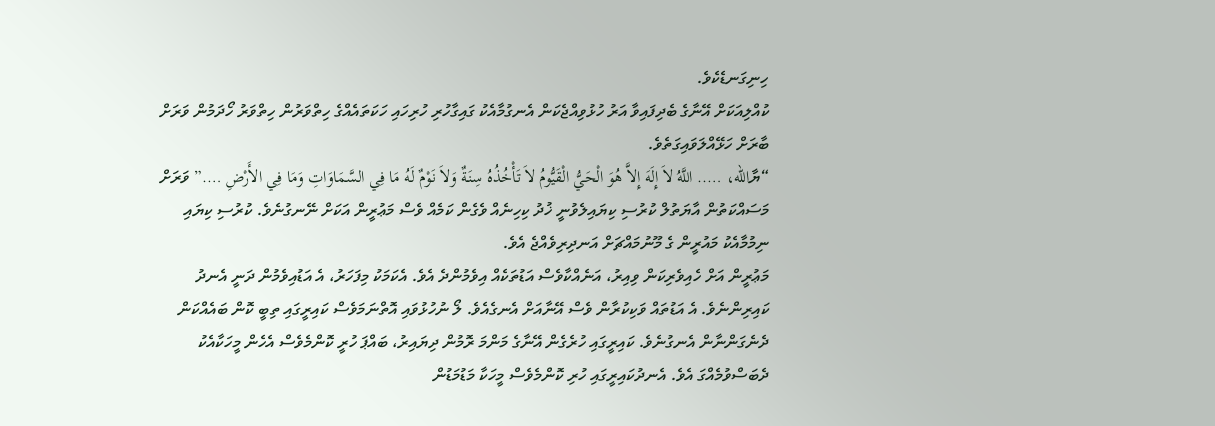ހިނިގަނޑެކެވެ.
ކުއްލިއަކަށް އޭނާގެ ބެދިފައިވާ އަރު ހުޅުވިއްޖެކަން އެނގުމާއެކު ގައިގާހުރި ހުރިހައި ހަކަތައެއްގެ ހިތްވަރުން ހިތްވަރު ހޯދަމުން ވަރަށް ބާރަށް ހަޅޭއްލަވައިގަތެވެ.
“ޔާالله، ….. اللَّهُ لاَ إِلَهَ إِلاَّ هُوَ الْحَيُّ الْقَيُّومُ لاَ تَأْخُذُهُ سِنَةٌ وَلاَ نَوْمٌ لَهُ مَا فِي السَّمَاوَاتِ وَمَا فِي الأَرْضِ ….” ވަރަށް މަސައްކަތުން އާޔަތުލް ކުރުސި ކިޔައިލެވުނީ ޚުދު ކިހިނެއް ވެގެން ކަމެއް ވެސް މަޢުރީން އަކަށް ނޭނގުނެވެ. ކުރުސި ކިޔައި ނިމުމާއެކު މައުރީން ގެ މޫނުމައްޗަށް އަނދިރިވެއްޖެ އެވެ.
މަޢުރީން އަށް ހެއިވެރިކަން ވިއިރު، އަނެއްކާވެސް އަޑުތަކެއް އިވެމުންދެ އެވެ. އެކަމަކު މިފަހަރު، އެ އަޑުއިވެމުން ދަނީ އެނދު ކައިރިންނެވެ. އެ އަޑުތައް ވަކިކުރާން ވެސް އޭނާއަށް އެނގެއެވެ. ލޯ ނުހުޅުވައި އޮތްނަމަވެސް ކައިރީގައި ތިބީ ކޮން ބައެއްކަން ދެނެގަންނާން އެނގުނެވެ. ކައިރީގައި ހުރެގެން އޭނާގެ މަންމަ ރޮމުން ދިޔައިރު، ބައްޕަ ހުރީ ކޮންމެވެސް އެހެން މީހަކާއެކު ދެބަސްވުމެއްގަ އެވެ. އެނދުކައިރީގައި ހުރި ކޮންމެވެސް މީހަކާ މަޑުމަޑުން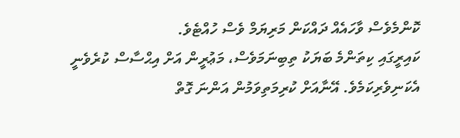ކޮންމެވެސް ވާހައެއް ދައްކަން މަރިޔަމް ވެސް ހުއްޓެވެ.
ކައިރީގައި ކިތަންމެ ބަޔަކު ތިބިނަމަވެސް، މަޢުރީން އަށް އިޙްސާސް ކުރެވެނީ އެކަނިވެރިކަމެވެ. އޭނާއަށް ކުރިމަތިވަމުން އަންނަ ގޮތް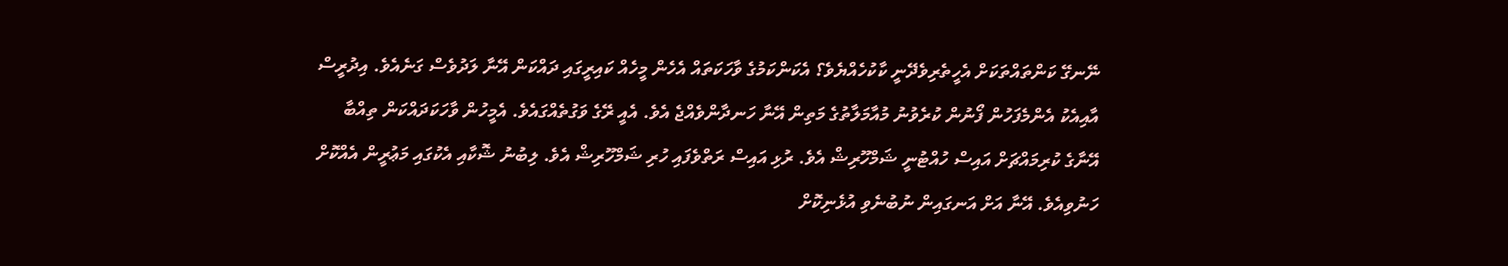ނޭނގޭ ކަންތައްތަކަށް އެހީތެރިވެދޭނީ ކާކުހެއްޔެވެ؟ އެކަންކަމުގެ ވާހަކަތައް އެހެން މީހެއް ކައިރީގައި ދައްކަން އޭނާ ލަދުވެސް ގަނެއެވެ. އިދުރީސް އާއިއެކު އެންމެފަހުން ފޯނުން ކުރެވުނު މުއާމަލާތުގެ މަތިން އޭނާ ހަނދާންވެއްޖެ އެވެ. އެއީ ރޭގެ ވަގުތެއްގައެވެ. އެމީހުން ވާހަކަދައްކަން ތިއްބާ އޭނާގެ ކުރިމައްޗަށް އައިސް ހުއްޓުނީ ޝަމްހޫރިޝް އެވެ. ރުޅި އައިސް ރަތްވެފައި ހުރި ޝަމްހޫރިޝް އެވެ. ލިބުނު ޝޮކާއި އެކުގައި މަޢުރީން އެއްކޮށް ހަނުވިއެވެ. އޭނާ އަށް އަނގައިން ނުބުނެވި އުޅެނިކޮށް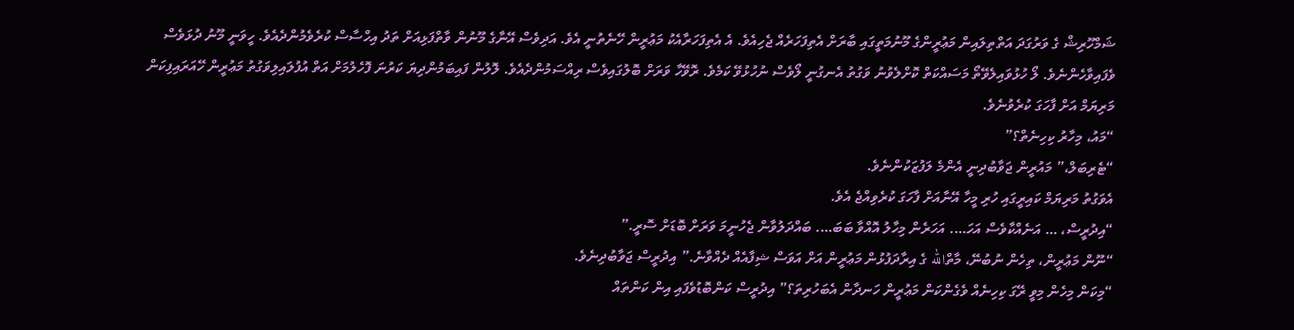ޝަމްހޫރިޝް ގެ ވަރުގަދަ އަތްތިލައިން މަޢުރީންގެ މޫނުމަތީގައި ބާރަށް އެތިފަހަރެއް ޖެހިއެވެ. އެ އެތިފަހަރާއެކު މަޢުރީން ހޭނެތުނީ އެވެ. އަދިވެސް އޭނާގެ މޫނުން ވާތްފަޅިއަށް ތަދު އިހްސާސް ކުރެވެމުންދެއެވެ. ހީވަނީ މޫނު ދުޅަވެސް ވެފައިވާހެންނެވެ. ލޯ ހުޅުވައިލެވޭތޯ މަސައްކަތް ކޮށްލެވުނު ވަގުތު އެނގުނީ ލޯވެސް ނުހުޅުވޭ ކަމެވެ. ރޮވޭހާ ވަރަށް ބޮލުގައިވެސް ރިއްސަމުންދެއެވެ. ލޮލުން ފައިބަމުންދިޔަ ކަރުނަ ފޮހެލުމަށް އަތް އުފުލައިލިވަގުތު މަޢުރީން ހޭއަރައިފިކަން މަރިޔަމް އަށް ފާހަގަ ކުރެވުނެވެ.
“މައު، މިހާރު ކިހިނެތް؟”
“ޓެރިބަލް،” މައުރީން ޖަވާބުދިނީ އެންމެ ލަފުޒަކުންނެވެ.
އެވަގުތު މަރިޔަމް ކައިރީގައި ހުރި މީހާ އޭނާއަށް ފާހަގަ ކުރެވިއްޖެ އެވެ.
“އިދުރީސް، … އަނެއްކާވެސް އަހަ…. އަހަރެން މިހާލު އޮއްވާ ބަބަ…. ބައްދަލުވާން ޖެހުނީމަ ވަރަށް ބޮޑަށް ސޮރީ.”
“ނޫން މަޢުރީން، ތިހެން ނުބުނޭ، މާތްالله ގެ އިރާދަފުޅުން މަޢުރީން އަށް އަވަސް ޝިފާއެއް ދެއްވާނެ.” އިދުރީސް ޖަވާބުދިނެވެ.
“މިކަން މިހެން މިވީ ރޭގަ ކިހިނެއް ވެގެންކަން މަޢުރީން ހަނދާން އެބަހުރިތަ؟” އިދުރީސް ކަންބޮޑުވެފައި އިން ކަންތައް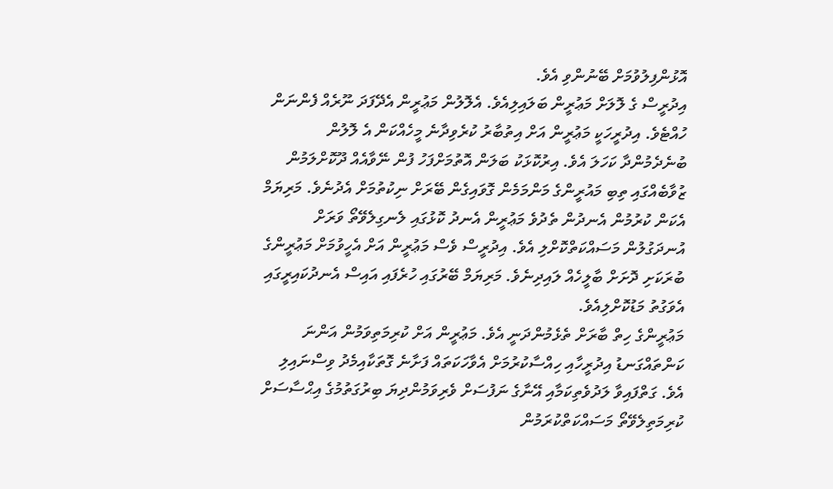އޮޅުންފިލުވުމަށް ބޭނުންވި އެވެ.
އިދުރީސް ގެ ލޮލަށް މަޢުރީން ބަލައިލިއެވެ. އެލޮލުން މަޢުރީން އެދޭފަދަ ނޫރެއް ފެންނަން ހުއްޓެވެ. އިދުރީހަކީ މަޢުރީން އަށް އިތުބާރު ކުރެވިދާނެ މީހެއްކަން އެ ލޮލުން ބުނެދެމުންދާ ކަހަލަ އެވެ. އިރުކޮޅަކު ބަލަން އޮތުމަށްފަހު ފުން ނޭވާއެއް ދޫކޮށްލަމުން ޒުވާބެއްގައި ތިބި މައުރީންގެ މަންމަމެން ގޮވައިގެން ބޭރަށް ނިކުތުމަށް އެދުނެވެ. މަރިޔަމް އެކަން ކުރުމުން އެނދުން ތެދުވެ މަޢުރީން އެނދު ކޮޅުގައި ލެނގިލެވޭތޯ ވަރަށް އުނދަގުލުން މަސައްކަތްކޮށްލި އެވެ. އިދުރީސް ވެސް މަޢުރީން އަށް އެހީވުމަށް މަޢުރީންގެ ބުރަކަށި ދޮށަށް ބާލީހެއް ލައިދިނެވެ. މަރިޔަމް ބޭރުގައި ހުރެފައި އައިސް އެނދުކައިރީގައި އެވަގުތު މަޑުކޮށްލިއެވެ.
މަޢުރީންގެ ހިތް ބާރަށް ތެޅެމުންދަނީ އެވެ. މަޢުރީން އަށް ކުރިމަތިވަމުން އަންނަ ކަންތައްގަނޑު އިދުރީހާއި ހިއްސާކުރުމަށް އެވާހަކަތައް ފަށާނެ ގޮތަކާއިމެދު ވިސްނައިލި އެވެ. ގަތްފައިވާ ލަދުވެތިކަމާއި އޭނާގެ ނަފުސަށް ވެރިވަމުންދިޔަ ބިރުގަތުމުގެ އިޙްސާސަށް ކުރިމަތިލެވޭތޯ މަސައްކަތްކުރަމުން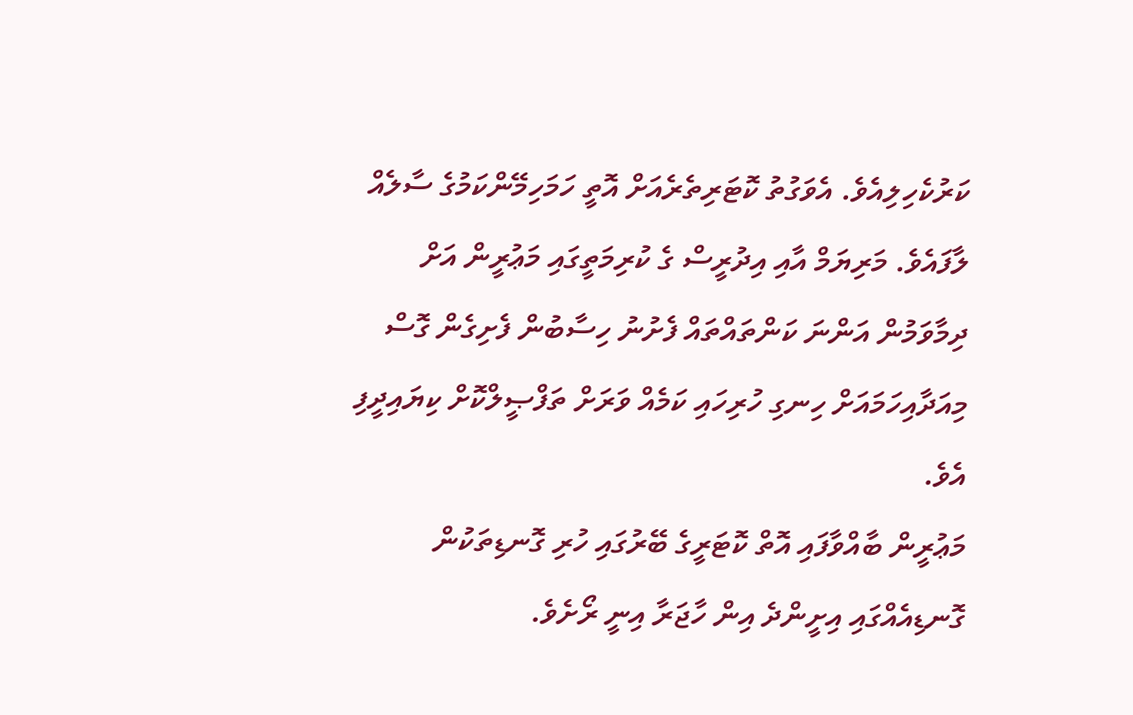ކަރުކެހިލިއެވެ. އެވަގުތު ކޮޓަރިތެރެއަށް އޮތީ ހަމަހިމޭންކަމުގެ ސާލެއް ލާފައެވެ. މަރިޔަމް އާއި އިދުރީސް ގެ ކުރިމަތީގައި މަޢުރީން އަށް ދިމާވަމުން އަންނަ ކަންތައްތައް ފެށުނު ހިސާބުން ފެށިގެން ގޮސް މިއަދާއިހަމައަށް ހިނގި ހުރިހައި ކަމެއް ވަރަށް ތަފްޞީލްކޮށް ކިޔައިދީފި އެވެ.
މަޢުރީން ބާއްވާފައި އޮތް ކޮޓަރީގެ ބޭރުގައި ހުރި ގޮނޑިތަކުން ގޮނޑިއެއްގައި އިށީންދެ އިން ހާޖަރާ އިނީ ރޯށެވެ.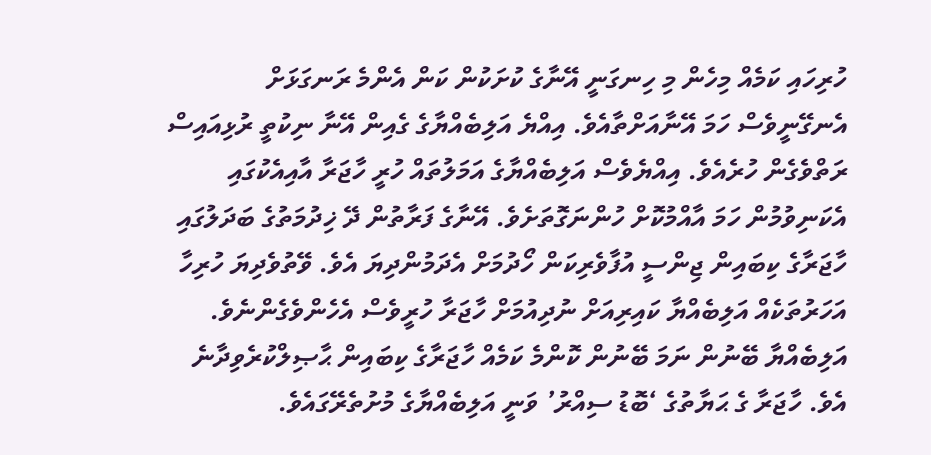ހުރިހައި ކަމެއް މިހެން މި ހިނގަނީ އޭނާގެ ކުށަކުން ކަން އެންމެ ރަނގަޅަށް އެނގޭނީވެސް ހަމަ އޭނާއަށްތާއެވެ. އިއްޔެ އަލިބެއްޔާގެ ގެއިން އޭނާ ނިކުތީ ރުޅިއައިސް ރަތްވެގެން ހުރެއެވެ. އިއްޔެވެސް އަލިބެއްޔާގެ އަމަލުތައް ހުރީ ހާޖަރާ އާއިއެކުގައި އެކަނިވުމުން ހަމަ އާއްމުކޮށް ހުންނަގޮތަށެވެ. އޭނާގެ ފަރާތުން ދޭ ޚިދުމަތުގެ ބަދަލުގައި ހާޖަރާގެ ކިބައިން ޖިންސީ އުފާވެރިކަން ހޯދުމަށް އެދަމުންދިޔަ އެވެ. ވޭތުވެދިޔަ ހުރިހާ އަހަރުތަކެއް އަލިބެއްޔާ ކައިރިއަށް ނުދިއުމަށް ހާޖަރާ ހުރީވެސް އެހެންވެގެންނެވެ. އަލިބެއްޔާ ބޭނުން ނަމަ ބޭނުން ކޮންމެ ކަމެއް ހާޖަރާގެ ކިބައިން ޙާޞިލްކުރެވިދާނެ އެވެ. ހާޖަރާ ގެ ޙަޔާތުގެ ‘ބޮޑު ސިއްރު’ ވަނީ އަލިބެއްޔާގެ މުށުތެރޭގައެވެ.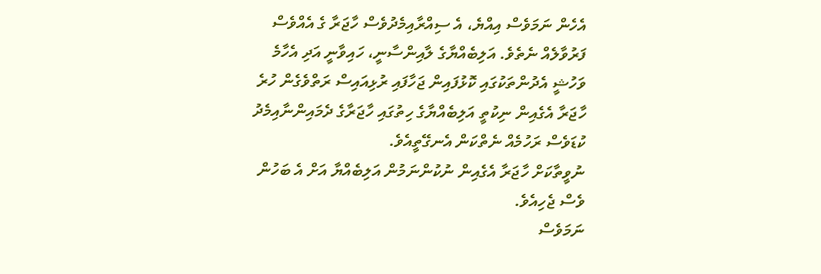އެހެން ނަމަވެސް އިއްޔެ، އެ ސިއްރާއިމެދުވެސް ހާޖަރާ ގެ އެއްވެސް ފަރުވާލެއް ނެތެވެ. އަލިބެއްޔާގެ ލާއިންސާނީ، ހައިވާނީ އަދި އެހާމެ ވަހުޝީ އެދުންތަކުގައި ކޮޅުފައިން ޖަހާފައި ރުޅިއައިސް ރަތްވެގެން ހުރެ ހާޖަރާ އެގެއިން ނިކުތީ އަލިބެއްޔާގެ ހިތުގައި ހާޖަރާގެ ދެމައިންނާއިމެދު ކުޑަވެސް ރަހުމެއް ނެތްކަން އެނގޭތީއެވެ.
ނުވީތާކަށް ހާޖަރާ އެގެއިން ނުކުންނަމުން އަލިބެއްޔާ އަށް އެ ބަހުން ވެސް ޖެހިއެވެ.
ނަމަވެސް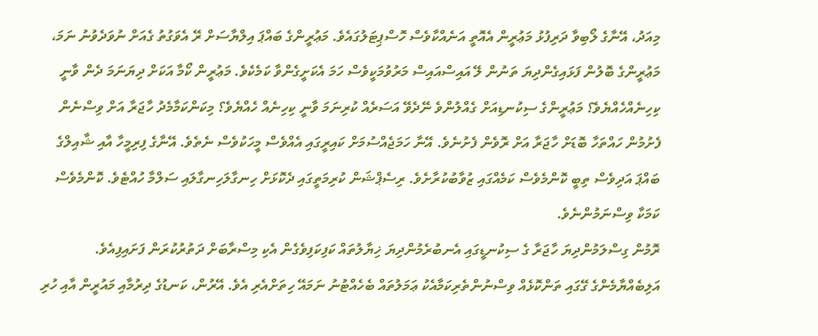މިއަދު، އޭނާގެ ލޯބިވާ ދަރިފުޅު މަޢުރީން އެއޮތީ އަނެއްކާވެސް ހޮސްޕިޓަލުގައެވެ. މަޢުރީންގެ ބައްޕަ އިލްޔާސަށް ރޭ އެވަގުތު ގެއަށް ނުވަދެވުނު ނަމަ، މަޢުރީންގެ ބޮލުން ފަޅައިގެންދިޔަ ތަނުން ލޭ އައިސްއައިސް މަރުވުމަކީވެސް ހަމަ އެކަށީގެންވާ ކަމެކެވެ. މަޢުރީން ކޯމާ އަކަށް ދިޔަނަމަ ދެން ވާނީ ކިހިނެއްހެއްޔެވެ؟ މަޢުރީންގެ ސިކުނޑިއަށް ގެއްލުންވެ ނޭދެވޭ އަސަރެއް ކުރިނަމަ ވާނީ ކިހިނެއް ހެއްޔެވެ؟ މިކަންކަމާމެދު ހާޖަރާ އަށް ވިސްނެން ފެށުމުން ހައްތަހާ ބޮޑަށް ހާޖަރާ އަށް ރޮވެން ފެށުނެވެ. އޭނާ ހަމަޖެއްސުމަށް ކައިރީގައި އެއްވެސް މީހަކުވެސް ނެތެވެ. އޭނާގެ ފިރިމީހާ އާއި ޝާއިލްގެ ބައްޕަ އަދިވެސް ތިބީ ކޮންމެވެސް ކަމެއްގައި ޒުވާބުކުރާށެވެ. ރިސެޕްޝަން ކުރިމަތީގައި ދެކޮޅަށް ހިނގާލަހިނގާލައި ސަލްމާ ހުއްޓެވެ. ކޮންމެވެސް ކަމަކާ ވިސްނަމުންނެވެ.
ރޮމުން ގިސްލަމުންދިޔަ ހާޖަރާ ގެ ސިކުނޑީގައި އެނބުރެމުންދިޔަ ޚިޔާލުތައް ކަފިކަފިވެގެން އެކި މިސްރާބަށް ދަތުރުކުރަން ފަށައިފިއެވެ. އަލިބެއްޔާމެންގެ ގޭގައި ތަންކޮޅެއް ވިސްނުންތެރިކަމާއެކު ޢަމަލުތައް ބެހެއްޓުނު ނަމައޭ ހިތަށްއެރި އެވެ. އޭރުން، ކަނޑުގެ ދިރުމާއި މައުރީން އާއި ހުރި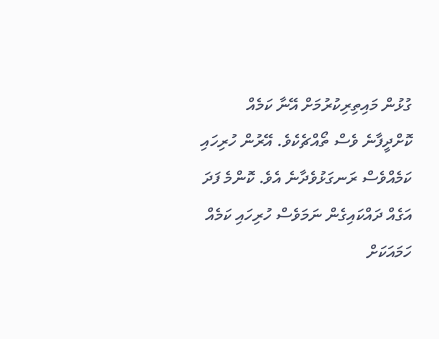ގުޅުން މައިތިރިކުރުމަށް އޭނާ ކަމެއް ކޮށްދީފާނެ ވެސް ތޯއްޗެކެވެ. އޭރުން ހުރިހައި ކަމެއްވެސް ރަނގަޅުވެދާނެ އެވެ. ކޮންމެ ފަދަ އަގެއް ދައްކައިގެން ނަމަވެސް ހުރިހައި ކަމެއް ހަމައަކަށް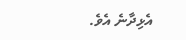އެޅިދާނެ އެވެ.